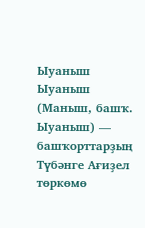Ыуаныш
Ыуаныш (Маныш, башҡ. Ыуаныш) — башҡорттарҙың Түбәнге Ағиҙел төркөмө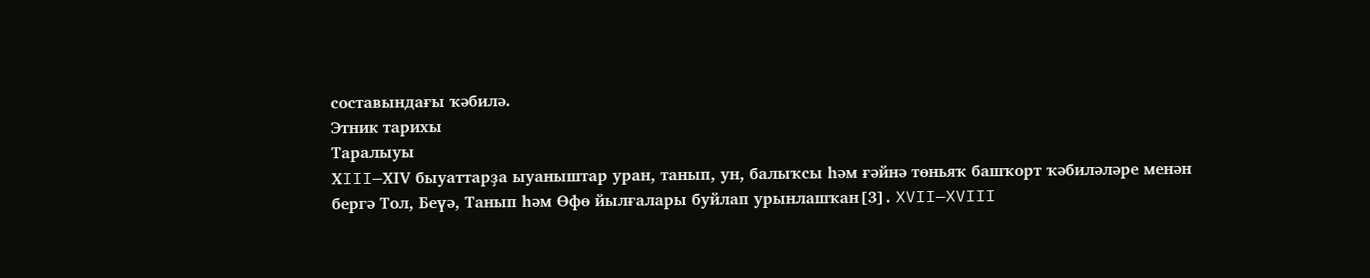составындағы ҡәбилә.
Этник тарихы
Таралыуы
ХIII—ХIV быуаттарҙа ыуаныштар уран, танып, ун, балыҡсы һәм ғәйнә төньяҡ башҡорт ҡәбиләләре менән бергә Тол, Беүә, Танып һәм Өфө йылғалары буйлап урынлашҡан[3]. XVII—XVIII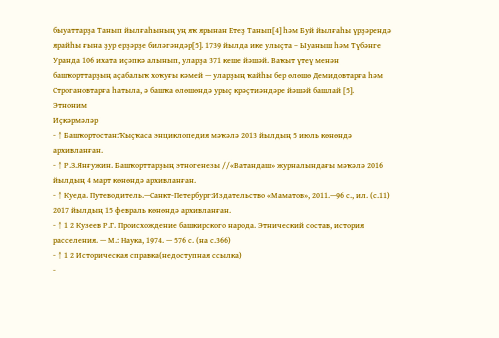быуаттарҙа Танып йылғаһының уң яҡ ярынан Етеҙ Танып[4] һәм Буй йылғаһы үрҙәрендә ярайһы ғына ҙур ерҙәрҙе биләгәндәр[5]. 1739 йылда ике улыҫта – Ыуаныш һәм Түбәнге Уранда 106 ихата иҫәпкә алынып, уларҙа 371 кеше йәшәй. Ваҡыт үтеү менән башҡорттарҙың аҫабалыҡ хоҡуғы кәмей — уларҙың ҡайһы бер өлөшө Демидовтарға һәм Строгановтарға һатыла, ә башҡа өлөшөндә урыҫ крәҫтиәндәре йәшәй башлай [5].
Этноним
Иҫкәрмәләр
- ↑ Башҡортостан:Ҡыҫҡаса энциклопедия мәҡәлә 2013 йылдың 5 июль көнөндә архивланған.
- ↑ Р.З.Янғужин. Башҡорттарҙың этногенезы //«Ватандаш» журналындағы мәҡәлә 2016 йылдың 4 март көнөндә архивланған.
- ↑ Куеда. Путеводитель.—Санкт-Петербург:Издательство «Маматов», 2011.—96 с., ил. (с.11) 2017 йылдың 15 февраль көнөндә архивланған.
- ↑ 1 2 Кузеев Р.Г. Происхождение башкирского народа. Этнический состав, история расселения. — М.: Наука, 1974. — 576 с. (на с.366)
- ↑ 1 2 Историческая справка(недоступная ссылка)
-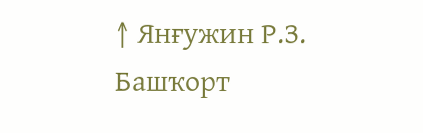↑ Янғужин Р.З. Башҡорт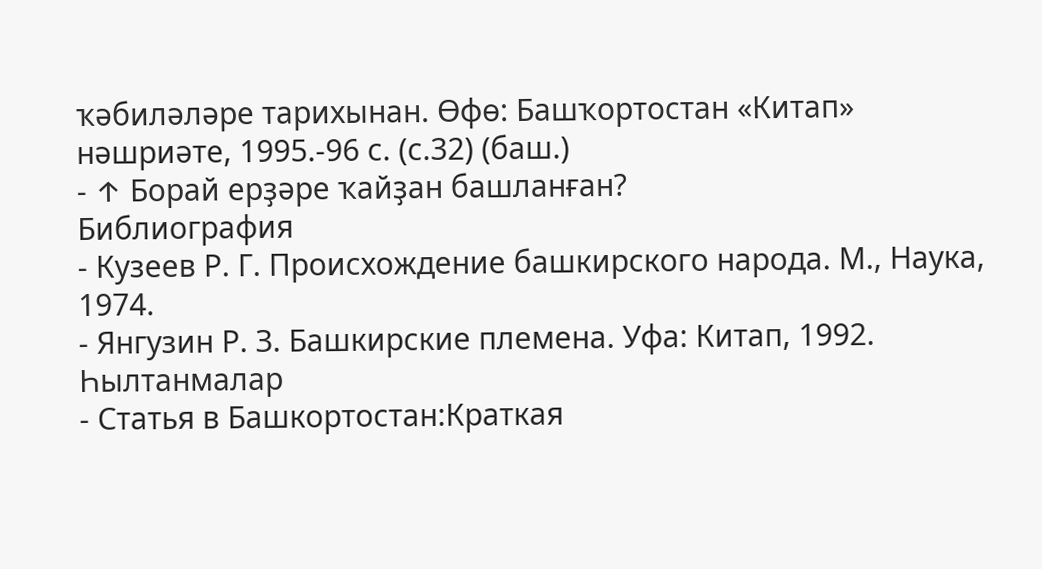ҡәбиләләре тарихынан. Өфө: Башҡортостан «Китап» нәшриәте, 1995.-96 с. (с.32) (баш.)
- ↑ Борай ерҙәре ҡайҙан башланған?
Библиография
- Кузеев Р. Г. Происхождение башкирского народа. М., Наука, 1974.
- Янгузин Р. З. Башкирские племена. Уфа: Китап, 1992.
Һылтанмалар
- Статья в Башкортостан:Краткая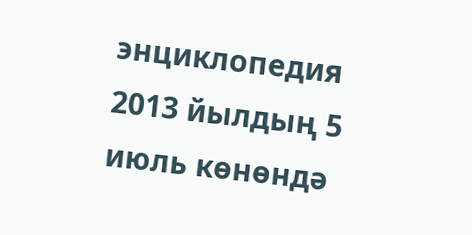энциклопедия 2013 йылдың 5 июль көнөндә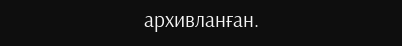архивланған.